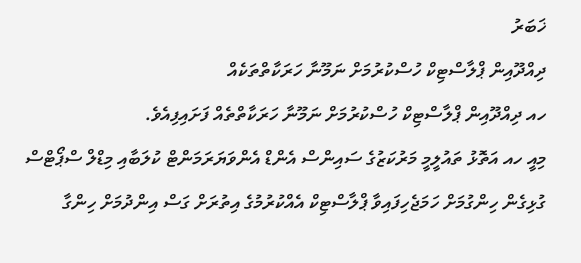ޚަބަރު
ދިއްދޫއިން ޕްލާސްޓިކް ހުސްކުރުމަށް ނަމޫނާ ހަރަކާތްތަކެއް
ހއ ދިއްދޫއިން ޕްލާސްޓިކް ހުސްކުރުމަށް ނަމޫނާ ހަރަކާތްތެއް ފަށައިފިއެވެ.
މިއީ ހއ އަތޮޅު ތައުލީމީ މަރުކަޒުގެ ސައިންސް އެންޑް އެންވަޔަރަމަންޓް ކުލަބާއި މިޑްލް ސްޕޯޓްސް ގުޅިގެން ހިންގުމަށް ހަމަޖެހިފައިވާ ޕްލާސްޓިކް އެއްކުރުމުގެ އިތުރަށް ގަސް އިންދުމަށް ހިންގާ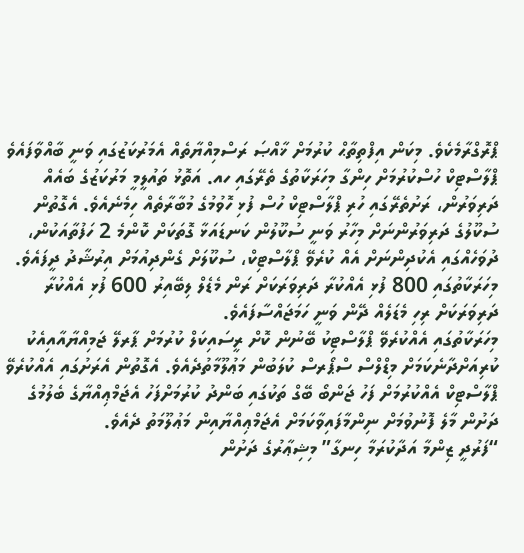ޕްރޮގްރާމެކެވެ. މިކަން އިފްތިތާޙް ކުރުމަށް ޚާއްޞަ ރަސްމިއްޔާތެއް އެމަރުކަޒުގައި ވަނީ ބާއްވާފައެވެ
ޕްލާސްޓިކް ހުސްކުރުމަށް ހިންގާ މިހަރަކާތުގެ ތެރޭގައި ހއ. އަތޮޅު ތައުލީމީ މަރުކަޒުގެ ބައެއް ދަރިވަރުން، ރަށުތެރޭގައި ހުރި ޕްލާސްޓިކް ހުސް ފުޅި ހޮވުމުގެ މުބާރާތެއް ހިމެނެއެވެ. އެގޮތުން ސުކޫލުގެ ދަރިވަރުންނަށް މިހާރު ވަނީ ސުކޫލުން ކަނޑައަޅާ ގޮތަކަށް ކޮންމެ 2 ހަފުތާއަކުން، ދުވަހެއްގައި އެކުދިންނަށް އެއް ކުރެވޭ ޕްލާސްޓިކް، ސުކޫލަށް ގެންދިއުމަށް އިރުޝާދު ދީފައެވެ.
މިހަރަކާތުގައި 800 ފުޅި އެއްކުރާ ދަރިވަރަކަށް ރަން މެޑެލް ލިބޭއިރު 600 ފުޅި އެއްކުރާ ދަރިވަރަކަށް ރިހި މެޑަލެއް ދޭން ވަނީ ހަމަޖައްސާފައެވެ.
މިހަރަކާތުގައި އެއްކުރެވޭ ޕްލާސްޓިކު ބޭނުން ކޮށް ރީސައިކަލް ކުރުމަށް ޕާރލޭ ޖަމިއްޔާއާއިއެކު ކުރިއަށްދާނެކަމަށް މިޑްލްސް ސްޕޯރސް ކުލަބުން މަޢުލޫމާތުދެއެވެ. އެގޮތުން އެރަށުގައި އެއްކުރެވޭ ޕްލާސްޓިކް އެއްކުރުމަށް ފަހު ޖަންބޯ ބޭގް ތަކުގައި ބަންދު ކުރުމަށްފަހު އެޖަމްޢިއްޔާގެ ބެލުމުގެ ދަށުން މާލެ ފޮނުވުމަށް ނިންމާފައިވާކަމަށް އެޖަމްޢިއްޔާއިން މަޢުލޫމަތު ދެއެވެ.
“ފަރުދީ ޒިންމާ އަދާކުރަމާ ހިނގާ” މިޝިޢާރުގެ ދަށުން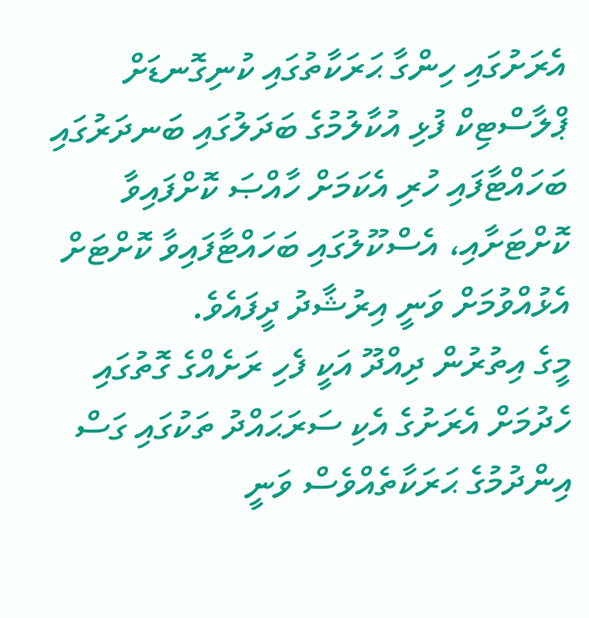އެރަށުގައި ހިންގާ ޙަރަކާތުގައި ކުނިގޮނޑަށް ޕްލާސްޓިކް ފުޅި އުކާލުމުގެ ބަދަލުގައި ބަނދަރުގައި ބަހައްޓާފައި ހުރި އެކަމަށް ހާއްޞަ ކޮށްފައިވާ ކޮށްޓަށާއި، އެސްކޫލުގައި ބަހައްޓާފައިވާ ކޮށްޓަށް އެޅުއްވުމަށް ވަނީ އިރުޝާދު ދީފައެވެ.
މީގެ އިތުރުން ދިއްދޫ އަކީ ފެހި ރަށެއްގެ ގޮތުގައި ހެދުމަށް އެރަށުގެ އެކި ސަރަޙައްދު ތަކުގައި ގަސް އިންދުމުގެ ޙަރަކާތެއްވެސް ވަނީ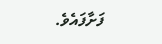ފަށާފައެވެ.